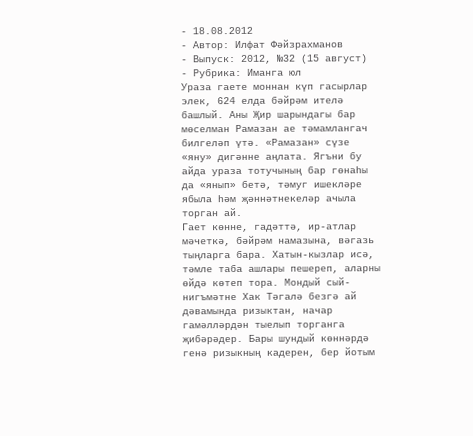- 18.08.2012
- Автор: Илфат Фәйзрахманов
- Выпуск: 2012, №32 (15 август)
- Рубрика: Иманга юл
Ураза гаете моннан күп гасырлар элек, 624 елда бәйрәм ителә башлый. Аны Җир шарындагы бар мөселман Рамазан ае тәмамлангач билгеләп үтә. «Рамазан» сүзе «яну» дигәнне аңлата. Ягъни бу айда ураза тотучының бар гөнаһы да «янып» бетә, тәмуг ишекләре ябыла һәм җәннәтнекеләр ачыла торган ай.
Гает көнне, гадәттә, ир-атлар мәчеткә, бәйрәм намазына, вәгазь тыңларга бара. Хатын-кызлар исә, тәмле таба ашлары пешереп, аларны өйдә көтеп тора. Мондый сый-нигъмәтне Хак Тәгалә безгә ай дәвамында ризыктан, начар гамәлләрдән тыелып торганга җибәрәдер. Бары шундый көннәрдә генә ризыкның кадерен, бер йотым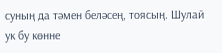суның да тәмен беләсең, тоясың. Шулай ук бу көнне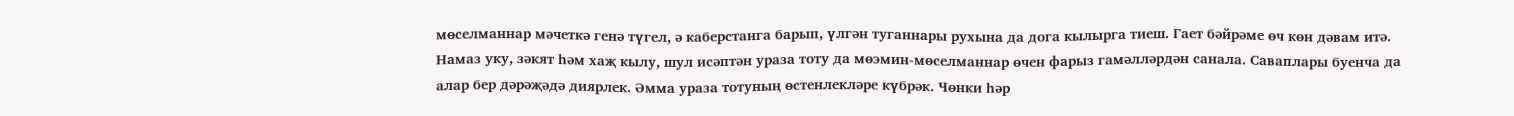мөселманнар мәчеткә генә түгел, ә каберстанга барып, үлгән туганнары рухына да дога кылырга тиеш. Гает бәйрәме өч көн дәвам итә.
Намаз уку, зәкят һәм хаҗ кылу, шул исәптән ураза тоту да мөэмин-мөселманнар өчен фарыз гамәлләрдән санала. Саваплары буенча да алар бер дәрәҗәдә диярлек. Әмма ураза тотуның өстенлекләре күбрәк. Чөнки һәр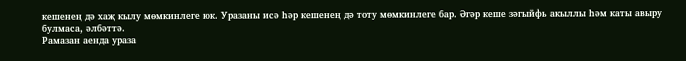кешенең дә хаҗ кылу мөмкинлеге юк. Уразаны исә һәр кешенең дә тоту мөмкинлеге бар. Әгәр кеше зәгыйфь акыллы һәм каты авыру булмаса, әлбәттә.
Рамазан аенда ураза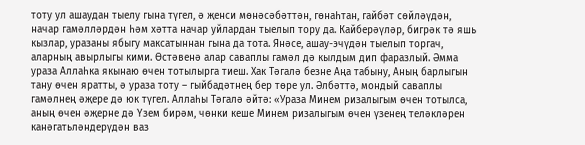тоту ул ашаудан тыелу гына түгел, ә җенси мөнәсәбәттән, гөнаһтан, гайбәт сөйләүдән, начар гамәлләрдән һәм хәтта начар уйлардан тыелып тору да. Кайберәүләр, бигрәк тә яшь кызлар, уразаны ябыгу максатыннан гына да тота. Янәсе, ашау-эчүдән тыелып торгач, аларның авырлыгы кими. Өстәвенә алар саваплы гамәл дә кылдым дип фаразлый. Әмма ураза Аллаһка якынаю өчен тотылырга тиеш. Хак Тәгалә безне Аңа табыну, Аның барлыгын тану өчен яратты, ә ураза тоту – гыйбадәтнең бер төре ул. Әлбәттә, мондый саваплы гамәлнең әҗере дә юк түгел. Аллаһы Тәгалә әйтә: «Ураза Минем ризалыгым өчен тотылса, аның өчен әҗерне дә Үзем бирәм, чөнки кеше Минем ризалыгым өчен үзенең теләкләрен канәгатьләндерүдән ваз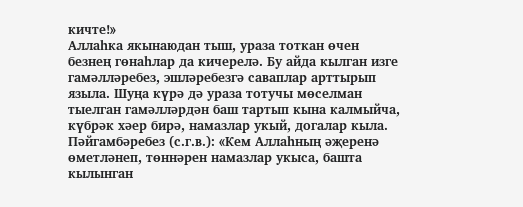кичте!»
Аллаһка якынаюдан тыш, ураза тоткан өчен безнең гөнаһлар да кичерелә. Бу айда кылган изге гамәлләребез, эшләребезгә саваплар арттырып языла. Шуңа күрә дә ураза тотучы мөселман тыелган гамәлләрдән баш тартып кына калмыйча, күбрәк хәер бирә, намазлар укый, догалар кыла. Пәйгамбәребез (с.г.в.): «Кем Аллаһның әҗеренә өметләнеп, төннәрен намазлар укыса, башта кылынган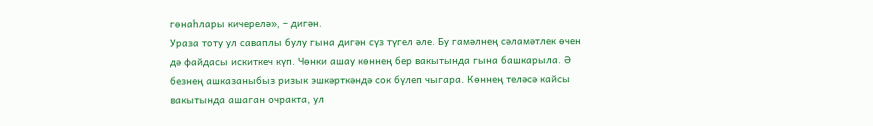гөнаһлары кичерелә», – дигән.
Ураза тоту ул саваплы булу гына дигән сүз түгел әле. Бу гамәлнең сәламәтлек өчен дә файдасы искиткеч күп. Чөнки ашау көннең бер вакытында гына башкарыла. Ә безнең ашказаныбыз ризык эшкәрткәндә сок бүлеп чыгара. Көннең теләсә кайсы вакытында ашаган очракта, ул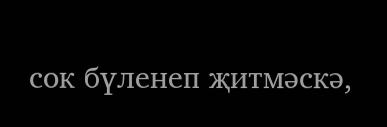сок бүленеп җитмәскә,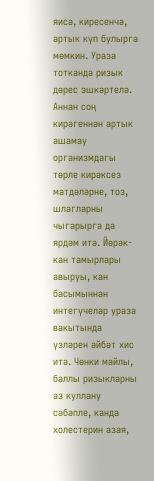яисә, киресенчә, артык күп булырга мөмкин. Ураза тотканда ризык дөрес эшкәртелә. Аннан соң кирәгеннән артык ашамау организмдагы төрле кирәксез матдәләрне, тоз, шлагларны чыгарырга да ярдәм итә. Йөрәк-кан тамырлары авыруы, кан басымыннан интегүчеләр ураза вакытында үзләрен әйбәт хис итә. Чөнки майлы, баллы ризыкларны аз куллану сәбәпле, канда холестерин азая,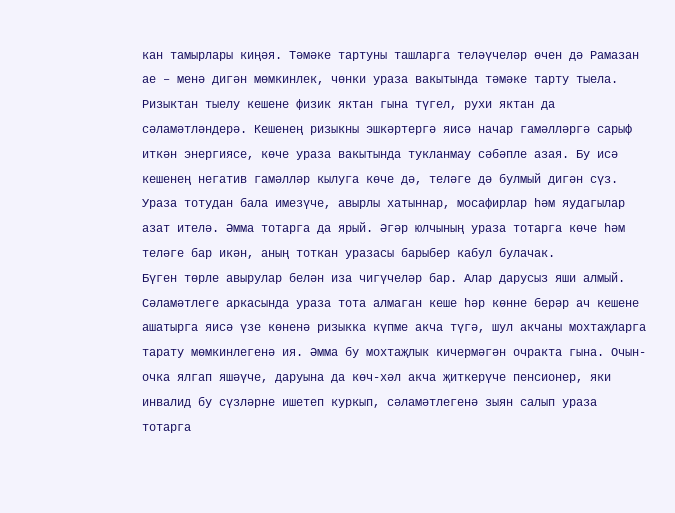кан тамырлары киңәя. Тәмәке тартуны ташларга теләүчеләр өчен дә Рамазан ае – менә дигән мөмкинлек, чөнки ураза вакытында тәмәке тарту тыела.
Ризыктан тыелу кешене физик яктан гына түгел, рухи яктан да сәламәтләндерә. Кешенең ризыкны эшкәртергә яисә начар гамәлләргә сарыф иткән энергиясе, көче ураза вакытында тукланмау сәбәпле азая. Бу исә кешенең негатив гамәлләр кылуга көче дә, теләге дә булмый дигән сүз.
Ураза тотудан бала имезүче, авырлы хатыннар, мосафирлар һәм яудагылар азат ителә. Әмма тотарга да ярый. Әгәр юлчының ураза тотарга көче һәм теләге бар икән, аның тоткан уразасы барыбер кабул булачак.
Бүген төрле авырулар белән иза чигүчеләр бар. Алар дарусыз яши алмый. Сәламәтлеге аркасында ураза тота алмаган кеше һәр көнне берәр ач кешене ашатырга яисә үзе көненә ризыкка күпме акча түгә, шул акчаны мохтаҗларга тарату мөмкинлегенә ия. Әмма бу мохтаҗлык кичермәгән очракта гына. Очын-очка ялгап яшәүче, даруына да көч-хәл акча җиткерүче пенсионер, яки инвалид бу сүзләрне ишетеп куркып, сәламәтлегенә зыян салып ураза тотарга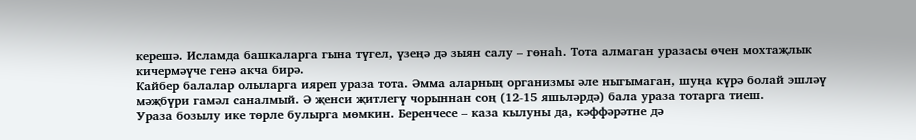керешә. Исламда башкаларга гына түгел, үзеңә дә зыян салу – гөнаһ. Тота алмаган уразасы өчен мохтаҗлык кичермәүче генә акча бирә.
Кайбер балалар олыларга ияреп ураза тота. Әмма аларның организмы әле ныгымаган, шуңа күрә болай эшләү мәҗбүри гамәл саналмый. Ә җенси җитлегү чорыннан соң (12-15 яшьләрдә) бала ураза тотарга тиеш.
Ураза бозылу ике төрле булырга мөмкин. Беренчесе – каза кылуны да, кәффәрәтне дә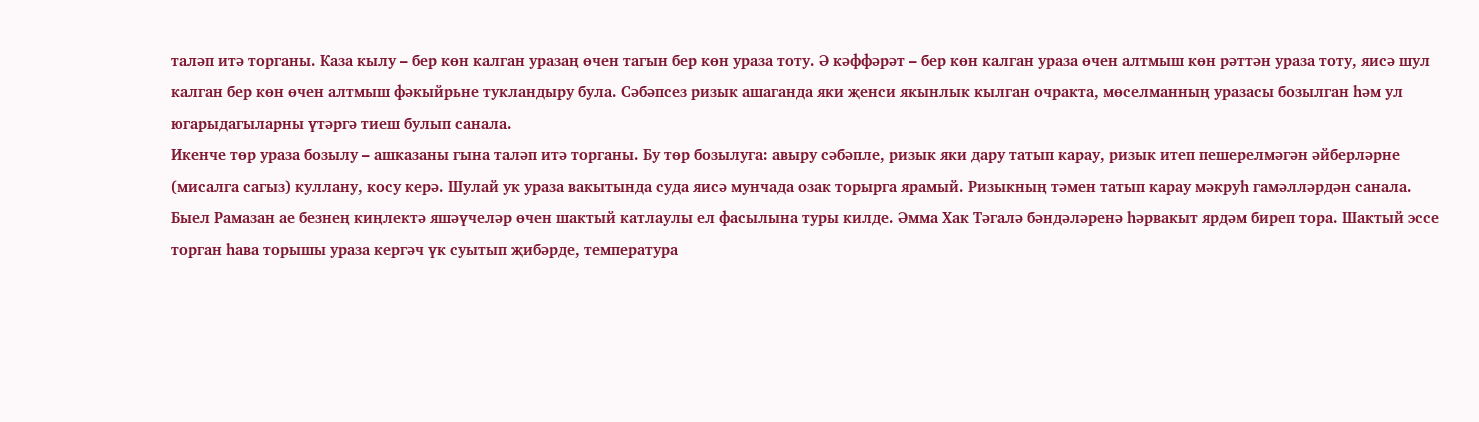таләп итә торганы. Каза кылу – бер көн калган уразаң өчен тагын бер көн ураза тоту. Ә кәффәрәт – бер көн калган ураза өчен алтмыш көн рәттән ураза тоту, яисә шул калган бер көн өчен алтмыш фәкыйрьне тукландыру була. Сәбәпсез ризык ашаганда яки җенси якынлык кылган очракта, мөселманның уразасы бозылган һәм ул югарыдагыларны үтәргә тиеш булып санала.
Икенче төр ураза бозылу – ашказаны гына таләп итә торганы. Бу төр бозылуга: авыру сәбәпле, ризык яки дару татып карау, ризык итеп пешерелмәгән әйберләрне (мисалга сагыз) куллану, косу керә. Шулай ук ураза вакытында суда яисә мунчада озак торырга ярамый. Ризыкның тәмен татып карау мәкруһ гамәлләрдән санала.
Быел Рамазан ае безнең киңлектә яшәүчеләр өчен шактый катлаулы ел фасылына туры килде. Әмма Хак Тәгалә бәндәләренә һәрвакыт ярдәм биреп тора. Шактый эссе торган һава торышы ураза кергәч үк суытып җибәрде, температура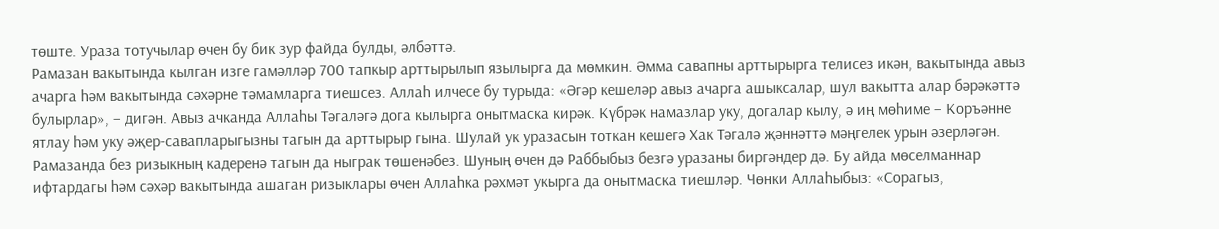төште. Ураза тотучылар өчен бу бик зур файда булды, әлбәттә.
Рамазан вакытында кылган изге гамәлләр 700 тапкыр арттырылып язылырга да мөмкин. Әмма савапны арттырырга телисез икән, вакытында авыз ачарга һәм вакытында сәхәрне тәмамларга тиешсез. Аллаһ илчесе бу турыда: «Әгәр кешеләр авыз ачарга ашыксалар, шул вакытта алар бәрәкәттә булырлар», – дигән. Авыз ачканда Аллаһы Тәгаләгә дога кылырга онытмаска кирәк. Күбрәк намазлар уку, догалар кылу, ә иң мөһиме – Коръәнне ятлау һәм уку әҗер-савапларыгызны тагын да арттырыр гына. Шулай ук уразасын тоткан кешегә Хак Тәгалә җәннәттә мәңгелек урын әзерләгән. Рамазанда без ризыкның кадеренә тагын да ныграк төшенәбез. Шуның өчен дә Раббыбыз безгә уразаны биргәндер дә. Бу айда мөселманнар ифтардагы һәм сәхәр вакытында ашаган ризыклары өчен Аллаһка рәхмәт укырга да онытмаска тиешләр. Чөнки Аллаһыбыз: «Сорагыз,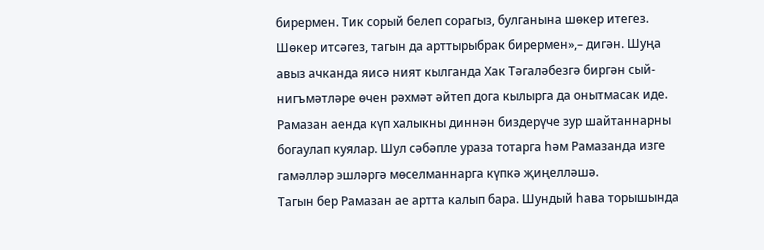бирермен. Тик сорый белеп сорагыз, булганына шөкер итегез. Шөкер итсәгез, тагын да арттырыбрак бирермен»,– дигән. Шуңа авыз ачканда яисә ният кылганда Хак Тәгаләбезгә биргән сый-нигъмәтләре өчен рәхмәт әйтеп дога кылырга да онытмасак иде.
Рамазан аенда күп халыкны диннән биздерүче зур шайтаннарны богаулап куялар. Шул сәбәпле ураза тотарга һәм Рамазанда изге гамәлләр эшләргә мөселманнарга күпкә җиңелләшә.
Тагын бер Рамазан ае артта калып бара. Шундый һава торышында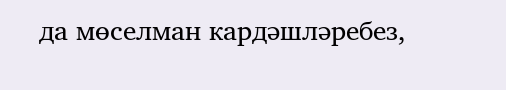да мөселман кардәшләребез,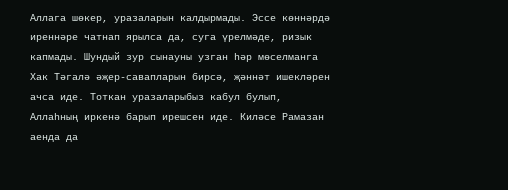Аллага шөкер, уразаларын калдырмады. Эссе көннәрдә иреннәре чатнап ярылса да, суга үрелмәде, ризык капмады. Шундый зур сынауны узган һәр мөселманга Хак Тәгалә әҗер-савапларын бирсә, җәннәт ишекләрен ачса иде. Тоткан уразаларыбыз кабул булып, Аллаһның иркенә барып ирешсен иде. Киләсе Рамазан аенда да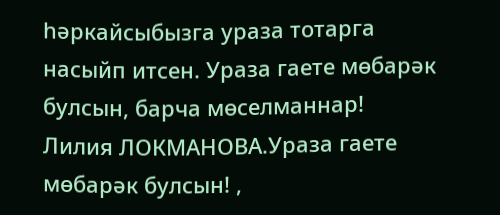һәркайсыбызга ураза тотарга насыйп итсен. Ураза гаете мөбарәк булсын, барча мөселманнар!
Лилия ЛОКМАНОВА.Ураза гаете мөбарәк булсын! ,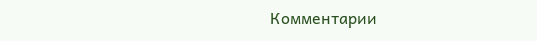Комментарии